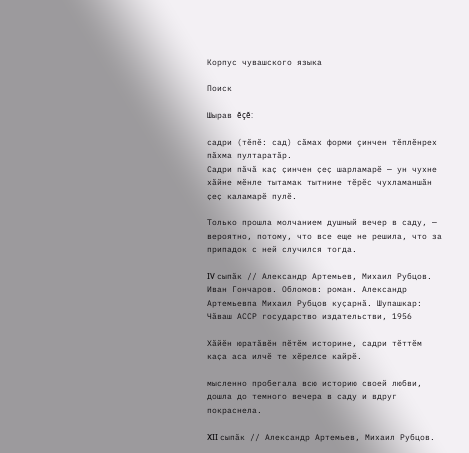Корпус чувашского языка

Поиск

Шырав ĕçĕ:

садри (тĕпĕ: сад) сăмах форми çинчен тĕплĕнрех пăхма пултаратăр.
Садри пӑчӑ каҫ ҫинчен ҫеҫ шарламарӗ — ун чухне хӑйне мӗнле тытамак тытнине тӗрӗс чухламаншӑн ҫеҫ каламарӗ пулӗ.

Только прошла молчанием душный вечер в саду, — вероятно, потому, что все еще не решила, что за припадок с ней случился тогда.

IV сыпӑк // Александр Артемьев, Михаил Рубцов. Иван Гончаров. Обломов: роман. Александр Артемьевпа Михаил Рубцов куҫарнӑ. Шупашкар: Чӑваш АССР государство издательстви, 1956

Хӑйӗн юратӑвӗн пӗтӗм историне, садри тӗттӗм каҫа аса илчӗ те хӗрелсе кайрӗ.

мысленно пробегала всю историю своей любви, дошла до темного вечера в саду и вдруг покраснела.

XII сыпӑк // Александр Артемьев, Михаил Рубцов.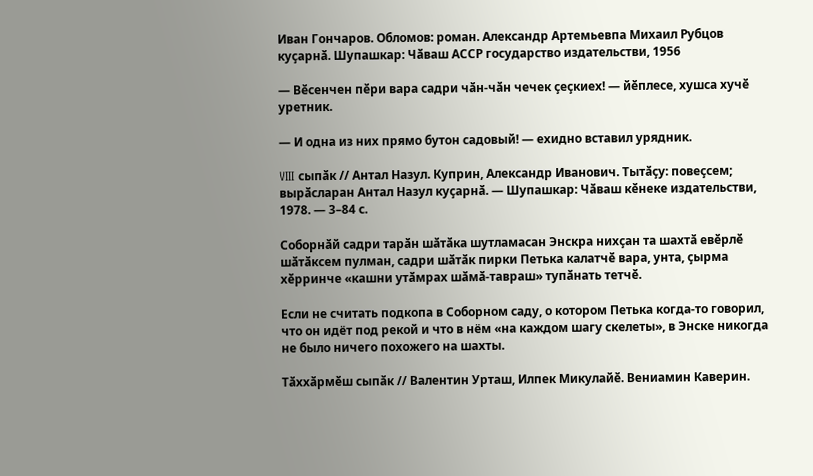Иван Гончаров. Обломов: роман. Александр Артемьевпа Михаил Рубцов куҫарнӑ. Шупашкар: Чӑваш АССР государство издательстви, 1956

— Вӗсенчен пӗри вара садри чӑн-чӑн чечек ҫеҫкиех! — йӗплесе, хушса хучӗ уретник.

— И одна из них прямо бутон садовый! — ехидно вставил урядник.

VIII сыпӑк // Антал Назул. Куприн, Александр Иванович. Тытӑҫу: повеҫсем; вырӑсларан Антал Назул куҫарнӑ. — Шупашкар: Чӑваш кӗнеке издательстви, 1978. — 3–84 с.

Соборнӑй садри тарӑн шӑтӑка шутламасан Энскра нихҫан та шахтӑ евӗрлӗ шӑтӑксем пулман, садри шӑтӑк пирки Петька калатчӗ вара, унта, ҫырма хӗрринче «кашни утӑмрах шӑмӑ-тавраш» тупӑнать тетчӗ.

Если не считать подкопа в Соборном саду, о котором Петька когда-то говорил, что он идёт под рекой и что в нём «на каждом шагу скелеты», в Энске никогда не было ничего похожего на шахты.

Тӑххӑрмӗш сыпӑк // Валентин Урташ, Илпек Микулайӗ. Вениамин Каверин.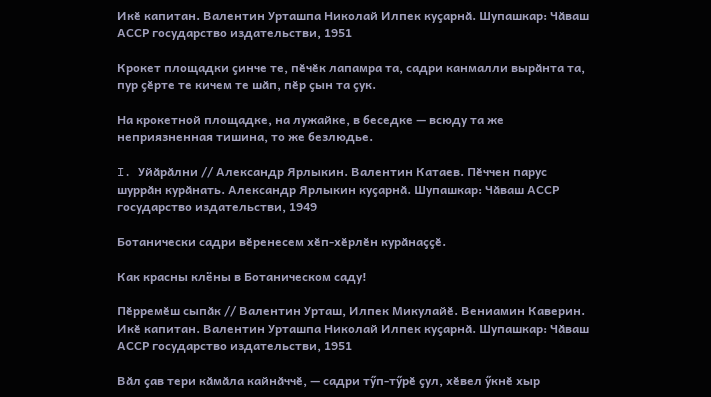Икӗ капитан. Валентин Урташпа Николай Илпек куҫарнӑ. Шупашкар: Чӑваш АССР государство издательстви, 1951

Крокет площадки ҫинче те, пӗчӗк лапамра та, садри канмалли вырӑнта та, пур ҫӗрте те кичем те шӑп, пӗр ҫын та ҫук.

На крокетной площадке, на лужайке, в беседке — всюду та же неприязненная тишина, то же безлюдье.

I. Уйӑрӑлни // Александр Ярлыкин. Валентин Катаев. Пӗччен парус шуррӑн курӑнать. Александр Ярлыкин куҫарнӑ. Шупашкар: Чӑваш АССР государство издательстви, 1949

Ботанически садри вӗренесем хӗп-хӗрлӗн курӑнаҫҫӗ.

Как красны клёны в Ботаническом саду!

Пӗрремӗш сыпӑк // Валентин Урташ, Илпек Микулайӗ. Вениамин Каверин. Икӗ капитан. Валентин Урташпа Николай Илпек куҫарнӑ. Шупашкар: Чӑваш АССР государство издательстви, 1951

Вӑл ҫав тери кӑмӑла кайнӑччӗ, — садри тӳп-тӳрӗ ҫул, хӗвел ӳкнӗ хыр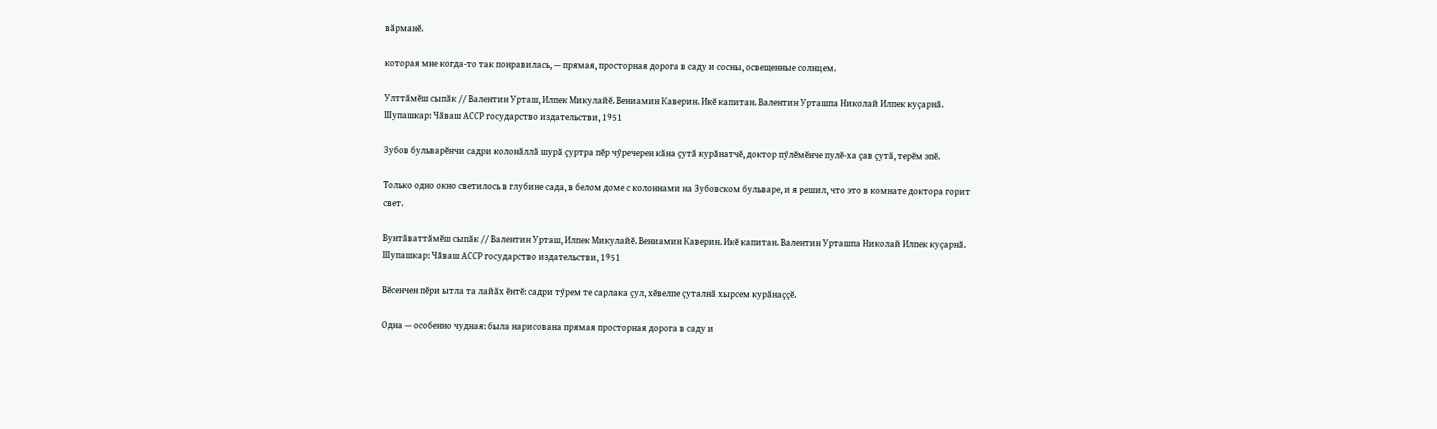вӑрманӗ.

которая мне когда-то так понравилась, — прямая, просторная дорога в саду и сосны, освещенные солнцем.

Улттӑмӗш сыпӑк // Валентин Урташ, Илпек Микулайӗ. Вениамин Каверин. Икӗ капитан. Валентин Урташпа Николай Илпек куҫарнӑ. Шупашкар: Чӑваш АССР государство издательстви, 1951

Зубов бульварӗнчи садри колонӑллӑ шурӑ ҫуртра пӗр чӳречерен кӑна ҫутӑ курӑнатчӗ, доктор пӳлӗмӗнче пулӗ-ха ҫав ҫутӑ, терӗм эпӗ.

Только одно окно светилось в глубине сада, в белом доме с колоннами на Зубовском бульваре, и я решил, что это в комнате доктора горит свет.

Вунтӑваттӑмӗш сыпӑк // Валентин Урташ, Илпек Микулайӗ. Вениамин Каверин. Икӗ капитан. Валентин Урташпа Николай Илпек куҫарнӑ. Шупашкар: Чӑваш АССР государство издательстви, 1951

Вӗсенчен пӗри ытла та лайӑх ӗнтӗ: садри тӳрем те сарлака ҫул, хӗвелпе ҫуталнӑ хырсем курӑнаҫҫӗ.

Одна — особенно чудная: была нарисована прямая просторная дорога в саду и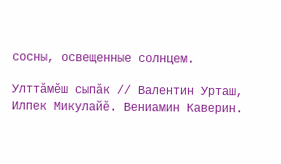сосны, освещенные солнцем.

Улттӑмӗш сыпӑк // Валентин Урташ, Илпек Микулайӗ. Вениамин Каверин.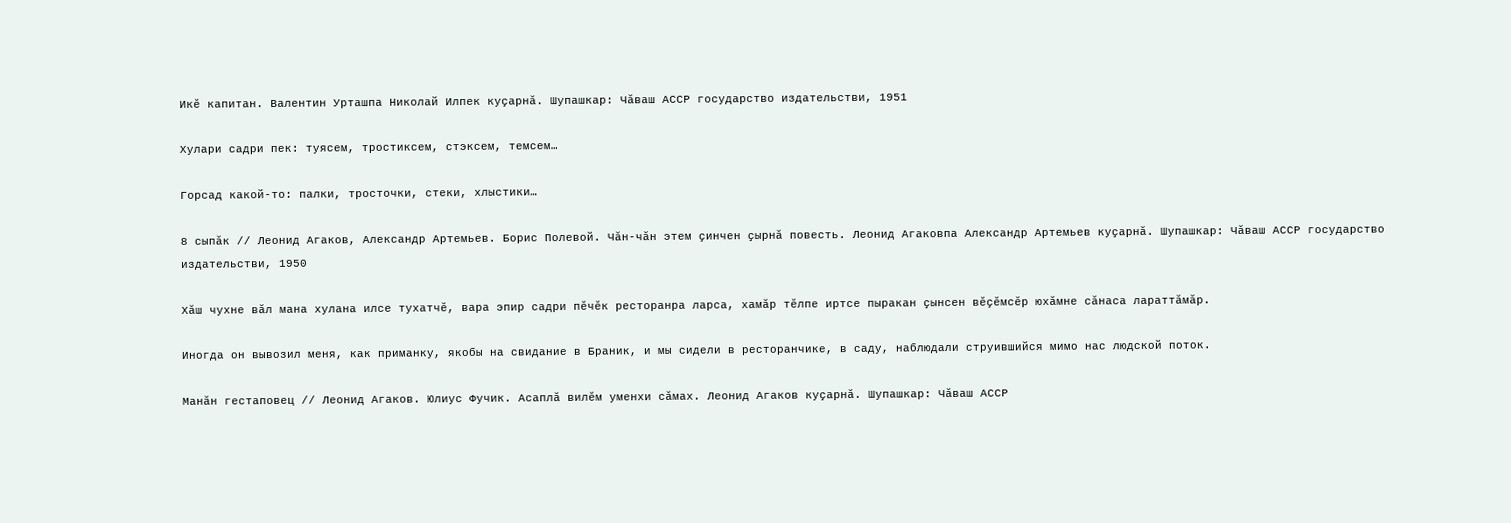Икӗ капитан. Валентин Урташпа Николай Илпек куҫарнӑ. Шупашкар: Чӑваш АССР государство издательстви, 1951

Хулари садри пек: туясем, тростиксем, стэксем, темсем…

Горсад какой-то: палки, тросточки, стеки, хлыстики…

8 сыпӑк // Леонид Агаков, Александр Артемьев. Борис Полевой. Чӑн-чӑн этем ҫинчен ҫырнӑ повесть. Леонид Агаковпа Александр Артемьев куҫарнӑ. Шупашкар: Чӑваш АССР государство издательстви, 1950

Хӑш чухне вӑл мана хулана илсе тухатчӗ, вара эпир садри пӗчӗк ресторанра ларса, хамӑр тӗлпе иртсе пыракан ҫынсен вӗҫӗмсӗр юхӑмне сӑнаса лараттӑмӑр.

Иногда он вывозил меня, как приманку, якобы на свидание в Браник, и мы сидели в ресторанчике, в саду, наблюдали струившийся мимо нас людской поток.

Манӑн гестаповец // Леонид Агаков. Юлиус Фучик. Асаплӑ вилӗм уменхи сӑмах. Леонид Агаков куҫарнӑ. Шупашкар: Чӑваш АССР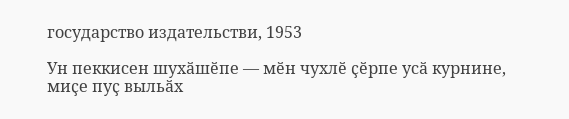государство издательстви, 1953

Ун пеккисен шухӑшӗпе — мӗн чухлӗ ҫӗрпе усӑ курнине, миҫе пуҫ выльӑх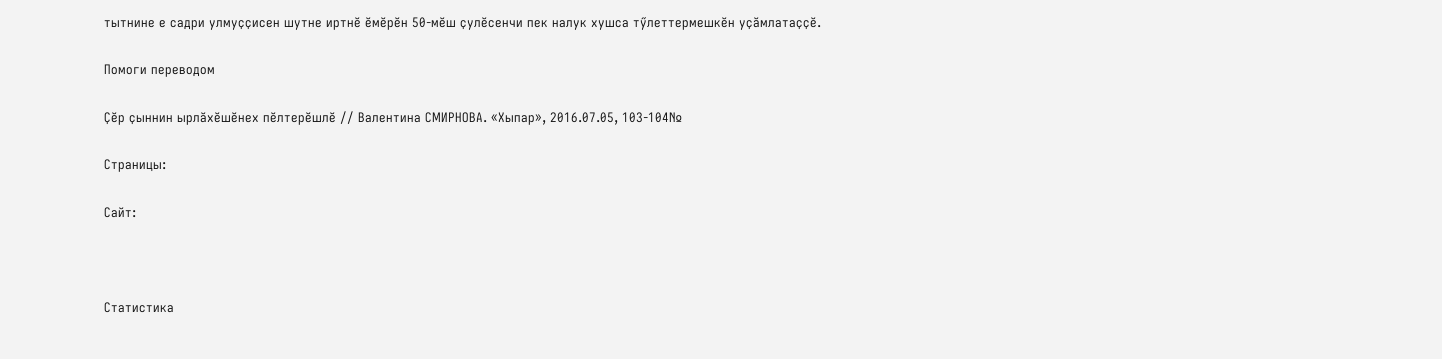тытнине е садри улмуҫҫисен шутне иртнӗ ӗмӗрӗн 50-мӗш ҫулӗсенчи пек налук хушса тӳлеттермешкӗн уҫӑмлатаҫҫӗ.

Помоги переводом

Ҫӗр ҫыннин ырлӑхӗшӗнех пӗлтерӗшлӗ // Валентина СМИРНОВА. «Хыпар», 2016.07.05, 103-104№

Страницы:

Сайт:



Статистика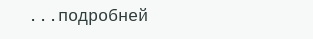...подробней